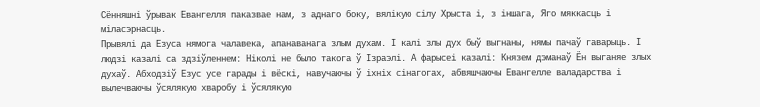Сённяшні ўрывак Евангелля паказвае нам, з аднаго боку, вялікую сілу Хрыста і, з іншага, Яго мяккасць і міласэрнасць.
Прывялі да Езуса нямога чалавека, апанаванага злым духам. І калі злы дух быў выгнаны, нямы пачаў гаварыць. І людзі казалі са здзіўленнем: Ніколі не было такога ў Ізраэлі. А фарысеі казалі: Князем дэманаў Ён выганяе злых духаў. Абходзіў Езус усе гарады і вёскі, навучаючы ў іхніх сінагогах, абвяшчаючы Евангелле валадарства і вылечваючы ўсялякую хваробу і ўсялякую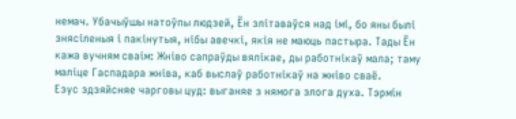немач. Убачыўшы натоўпы людзей, Ён злітаваўся над імі, бо яны былі знясіленыя і пакінутыя, нібы авечкі, якія не маюць пастыра. Тады Ён кажа вучням сваім: Жніво сапраўды вялікае, ды работнікаў мала; таму маліце Гаспадара жніва, каб выслаў работнікаў на жніво сваё.
Езус здзяйсняе чарговы цуд: выганяе з нямога злога духа. Тэрмін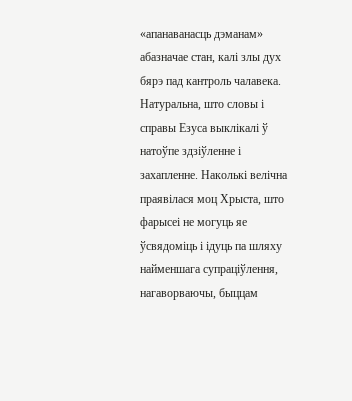«апанаванасць дэманам» абазначае стан, калі злы дух бярэ пад кантроль чалавека. Натуральна, што словы і справы Езуса выклікалі ў натоўпе здзіўленне і захапленне. Наколькі велічна праявілася моц Хрыста, што фарысеі не могуць яе ўсвядоміць і ідуць па шляху найменшага супраціўлення, нагаворваючы, быццам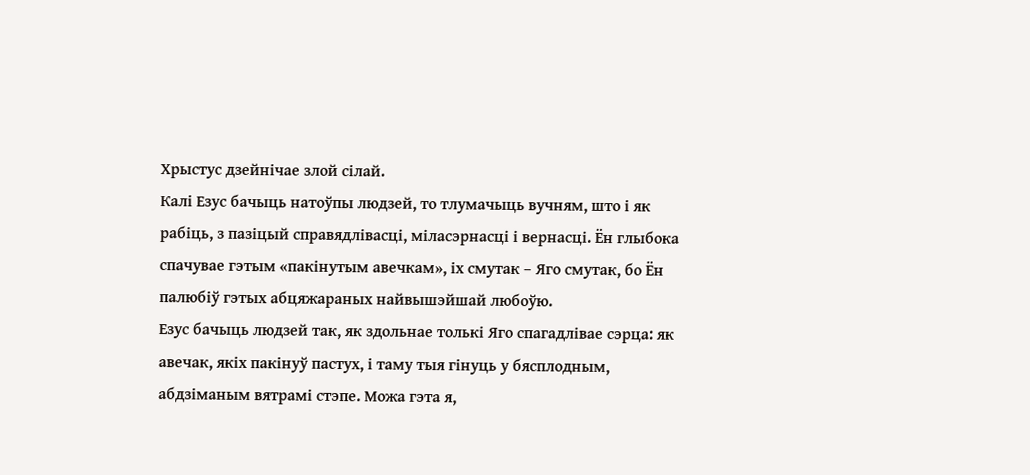Хрыстус дзейнічае злой сілай.
Калі Езус бачыць натоўпы людзей, то тлумачыць вучням, што і як рабіць, з пазіцый справядлівасці, міласэрнасці і вернасці. Ён глыбока спачувае гэтым «пакінутым авечкам», іх смутак – Яго смутак, бо Ён палюбіў гэтых абцяжараных найвышэйшай любоўю.
Езус бачыць людзей так, як здольнае толькі Яго спагадлівае сэрца: як авечак, якіх пакінуў пастух, і таму тыя гінуць у бясплодным, абдзіманым вятрамі стэпе. Можа гэта я,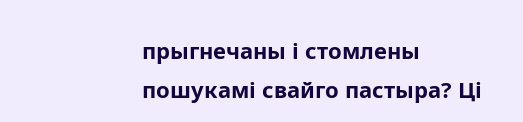прыгнечаны і стомлены пошукамі свайго пастыра? Ці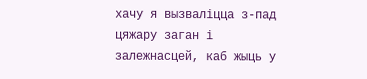хачу я вызваліцца з-пад цяжару заган і залежнасцей, каб жыць у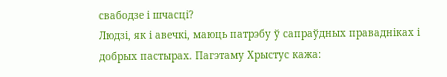свабодзе і шчасці?
Людзі, як і авечкі, маюць патрэбу ў сапраўдных правадніках і добрых пастырах. Пагэтаму Хрыстус кажа: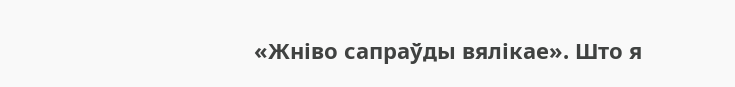«Жніво сапраўды вялікае». Што я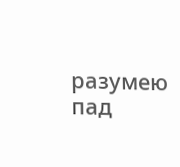разумею пад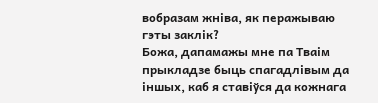вобразам жніва, як перажываю гэты заклік?
Божа, дапамажы мне па Тваім прыкладзе быць спагадлівым да іншых, каб я ставіўся да кожнага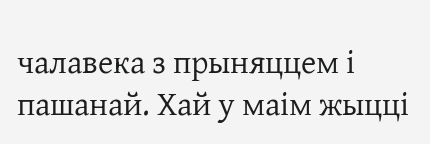чалавека з прыняццем і пашанай. Хай у маім жыцці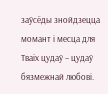заўсёды знойдзецца момант і месца для Тваіх цудаў – цудаў бязмежнай любові.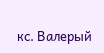кс. Валерый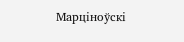Марціноўскі